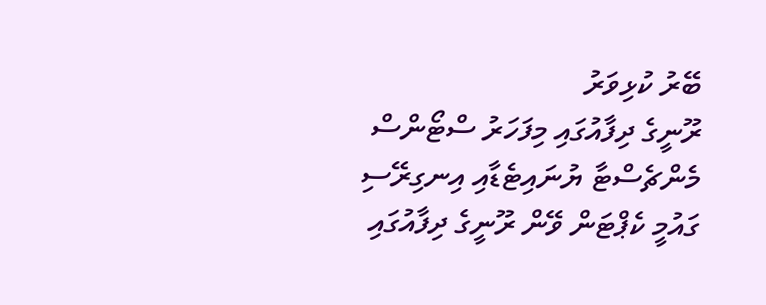ބޭރު ކުޅިވަރު
ރޫނީގެ ދިފާއުގައި މިފަހަރު ސްޓޯންސް
މެންޗެސްޓާ ޔުނައިޓެޑާއި އިނގިރޭސި ގައުމީ ކެޕްޓަން ވޭން ރޫނީގެ ދިފާއުގައި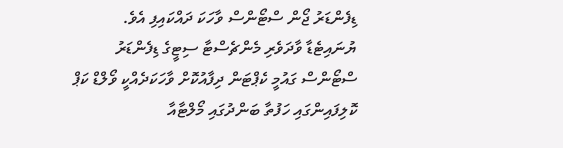ޑިފެންޑަރު ޖޯން ސްޓޯންސް ވާހަކަ ދައްކައިފި އެވެ.
ޔުނައިޓެޑާ ވާދަވެރި މެންޗެސްޓާ ސިޓީގެ ޑިފެންޑަރު ސްޓޯންސް ގައުމީ ކެޕްޓަން ދިފާއުކޮށް ވާހަކަދެއްކީ ވޯލްޑް ކަޕް ކޮލިފައިންގައި ހަފުތާ ބަންދުގައި މޯލްޓާއާ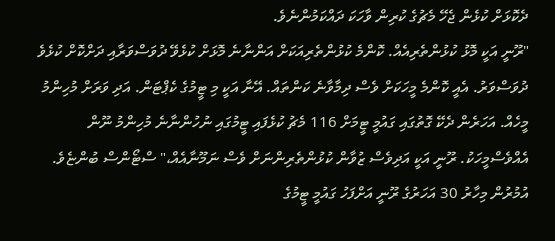ދެކޮޅަށް ކުޅެން ޖެހޭ މެޗުގެ ކުރިން ވާހަކަ ދައްކަމުންނެވެ.
"ރޫނީ އަކީ މޮޅު ކުޅުންތެރިއެއް. ކޮންމެ ކުޅުންތެރިއަކަށް އަންނާނެ މޮޅަށް ކުޅެވޭ ދުވަސްވަރާއި ދަށްކޮށް ކުޅެވެ ދުވަސްވަރު. އެއީ ކޮންމެ މީހަކަށް ވެސް ދިމާވާނެ ކަންތައް. އޭނާ އަކީ މި ޓީމުގެ ކެޕްޓަން. އަދި ވަރަށް މުހިންމު މީހެއް. އަހަރެން ދެކޭ ގޮތުގައި ގައުމީ ޓީމަށް 116 މެޗު ކުޅެފައި ޓީމުގައި ނުހުންނާނެ މުހިންމު ނޫން އެއްވެސްމީހަކު. ރޫނީ އަކީ އަދިވެސް ޒުވާން ކުޅުންތެރިންނަށް ވެސް ނަމޫނާއެއް،" ސްޓޯންސް ބުންޏެވެ.
އުމުރުން މިހާރު 30 އަހަރުގެ ރޫނީ އަށްފަހު ގައުމީ ޓީމުގެ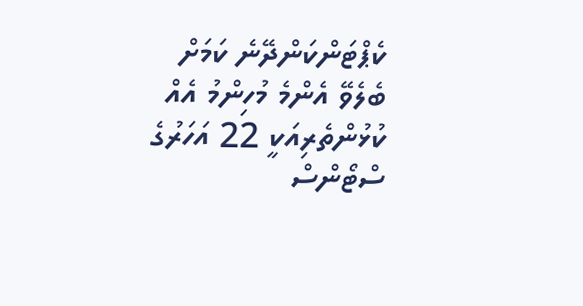ކެޕްޓަންކަންދޭނެ ކަމަށް ބެލެވޭ އެންމެ މުހިންމު އެއް ކުޅުންތެރިއަކީ 22 އަހަރުގެ ސްޓޯންސް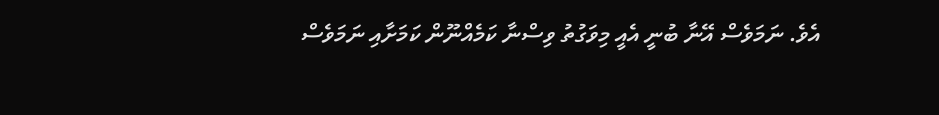އެވެ. ނަމަވެސް އޭނާ ބުނީ އެއީ މިވަގުތު ވިސްނާ ކަމެއްނޫން ކަމަށާއި ނަމަވެސް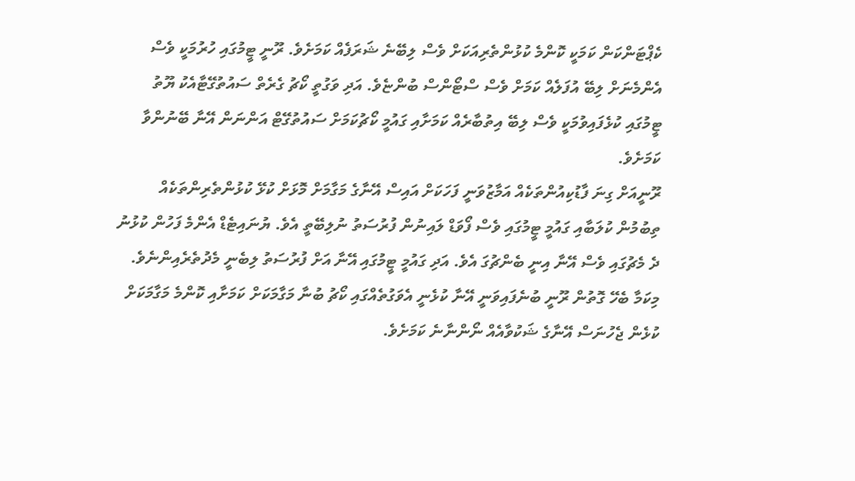ކެޕްޓަންކަން ކަމަކީ ކޮންމެ ކުޅުންތެރިއަކަށް ވެސް ލިބޭނެ ޝަރަފެއް ކަމަށެވެ. ރޫނީ ޓީމުގައި ހުރުމަކީ ވެސް އެންމެނަށް ލިބޭ އުފަލެއް ކަމަށް ވެސް ސްޓޯންސް ބުންޏެވެ. އަދި ވަގުތީ ކޯޗު ގެރެތް ސައުތުގޭޓާއެކު ޔޫތު ޓީމުގައި ކުޅެފައިވުމަކީ ވެސް ލިބޭ އިތުބާރެއް ކަމަށާއި ގައުމީ ކޯޗުކަމަށް ސައުތުގޭޓް އަންނަން އޭނާ ބޭނުންވާ ކަމަށެވެ.
ރޫނީއަށް ގިނަ ފާޑުކިއުންތަކެއް އަމާޒުވަނީ ފަހަކަށް އައިސް އޭނާގެ މަގާމަށް މޮޅަށް ކުޅޭ ކުޅުންތެރިންތަކެއް ތިބުމުން ކުލަބާއި ގައުމީ ޓީމުގައި ވެސް ފޯވަޑް ލައިނުން ފުރުސަތު ނުލިބޭތީ އެވެ. ޔުނައިޓެޑް އެންމެ ފަހުން ކުޅުނު ދެ މެޗުގައި ވެސް އޭނާ އިނީ ބެންޗުގަ އެވެ. އަދި ގައުމީ ޓީމުގައި އޭނާ އަށް ފުރުސަތު ލިބެނީ މެދުތެރެއިންނެވެ.
މިކަމާ ބެހޭ ގޮތުން ރޫނީ ބުނެފައިވަނީ އޭނާ ކުޅެނީ އެވަގުތެއްގައި ކޯޗު ބުނާ މަގާމަކަށް ކަމަށާއި ކޮންމެ މަގާމަކަށް ކުޅެން ޖެހުނަސް އޭނާގެ ޝަކުވާއެއް ނޯންނާނެ ކަމަށެވެ.